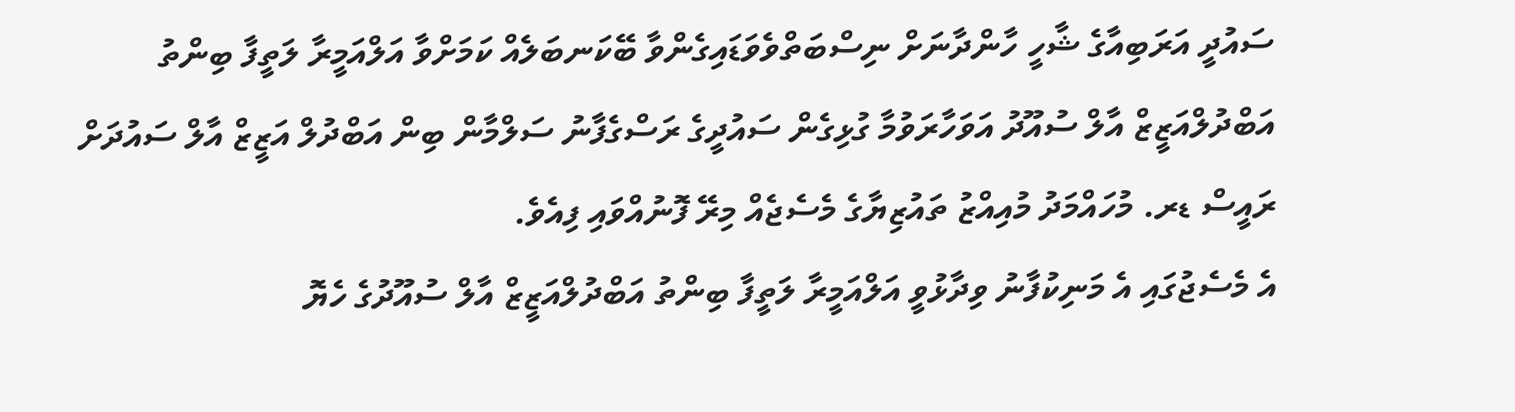ސައުދީ އަރަބިއާގެ ޝާހީ ހާންދާނަށް ނިސްބަތްވެވަޑައިގެންވާ ބޭކަނބަލެއް ކަމަށްވާ އަލްއަމީރާ ލަތީފާ ބިންތު އަބްދުލްއަޒީޒް އާލް ސުއޫދު އަވަހާރަވުމާ ގުޅިގެން ސައުދީގެ ރަސްގެފާނު ސަލްމާން ބިން އަބްދުލް އަޒީޒް އާލް ސައުދަށް ރައީސް ޑރ. މުހައްމަދު މުއިއްޒު ތައުޒިޔާގެ މެސެޖެއް މިރޭ ފޮނުއްވައި ފިއެވެ.
އެ މެސެޖުގައި އެ މަނިކުފާނު ވިދާޅުވީ އަލްއަމީރާ ލަތީފާ ބިންތު އަބްދުލްއަޒީޒް އާލް ސުއޫދުގެ ހެޔޮ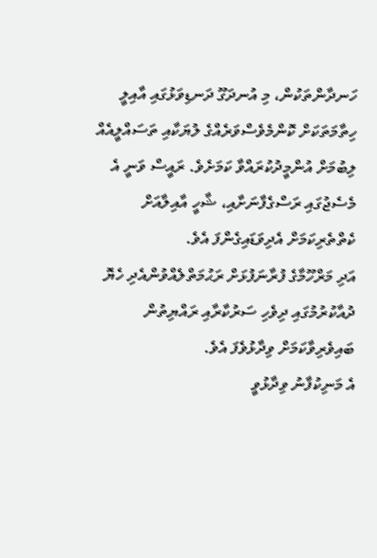ހަނދާންތަކުން، މި އުނދަގޫ ދަނޑިވަޅުގައި އާއިލީ ހިތާމަތަކަށް ކޮންމެވެސްވަރެއްގެ ލުޔަކާއި ތަސައްލީއެއް ލިބުމަށް އުންމީދުކުރައްވާ ކަމަށެވެ. ރައީސް ވަނީ އެ މެސެޖުގައި ރަސްގެފާނަށާއި، ޝާހީ އާއިލާއަށް ކެތްތެރިކަމަށް އެދިވަޑައިގެންފަ އެވެ.
އަދި މަރްހޫމާގެ ފުރާނަފުޅަށް ރަޙުމަތްލެއްވުންއެދި ހެޔޮ ދުއާކުރުމުގައި ދިވެހި ސަރުކާރާއި ރައްޔިތުން ބައިވެރިވާކަމަށް ވިދާޅުވެފަ އެވެ.
އެ މަނިކުފާނު ވިދާޅުވީ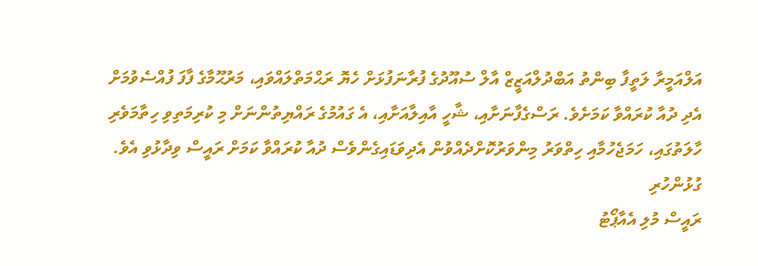އަލްއަމީރާ ލަތީފާ ބިންތު އަބްދުލްއަޒީޒް އާލް ސުއޫދުގެ ފުރާނަފުޅަށް ހެޔޮ ރަޙްމަތްލައްވައި، މަރުޙޫމާގެ ފާފަ ފުއްސެވުމަށް އެދި ދުއާ ކުރައްވާ ކަމަށެވެ. ރަސްގެފާނަށާއި، ޝާހީ އާއިލާއަށާއި، އެ ގައުމުގެ ރައްޔިތުންނަށް މި ކުރިމަތިވި ހިތާމަވެރި ހާލަތުގައި، ހަމަޖެހުމާއި ހިތްވަރު މިންވަރުކޮށްދެއްވުން އެދިވަޑައިގެންވެސް ދުއާ ކުރައްވާ ކަމަށް ރައީސް ވިދާޅުވި އެވެ.
ގުޅުންހުރި
ރައީސް މުލި އެއާޕޯޓު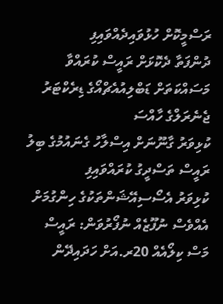ރަސްމީކޮށް ހުޅުވައިދެއްވައިފި
ދުންފަތާ ދެކޮޅަށް ރައީސް ކުރައްވާ މަސައްކަތަށް ޑަބްލިއުއެޗްއޯގެ ޑިރެކްޓަރު ޖެނެރަލްގެ ހާއްސަ
ކުޅިވަރު ގާނޫނަށް އިސްލާހު ގެނައުމުގެ ބިލު ރައީސް ތަސްދީގު ކުރައްވައިފި
ކުޅިވަރު އެސޯސިއޭޝަންތަކުގެ ހިންގުމަށް އެއްވެސް ނުފޫޒެއް ނުފޯރުވަން: ރައީސް
މަސް ކިލޯއެއް 20ރ.އަށް ހަދައިދޭން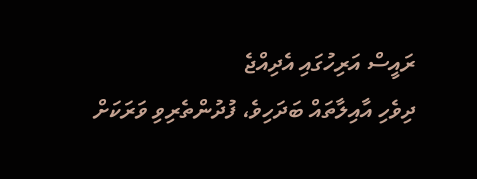ރައީސް އަރިހުގައި އެދިއްޖެ
ދިވެހި އާއިލާތައް ބަދަހިވެ، ފުދުންތެރިވި ވަރަކަށް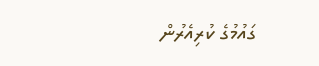ގައުމުގެ ކުރިއެރުން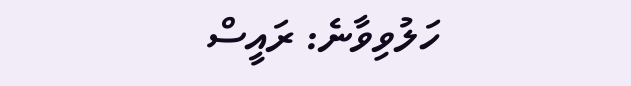ހަލުވިވާނެ: ރައީސް